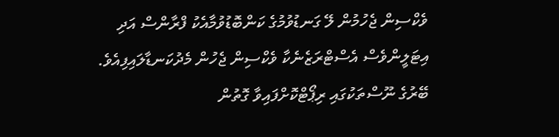ވެކްސިން ޖެހުމުން ލޭ ގަނޑުވުމުގެ ކަންބޮޑުވުމާއެކު ފްރާންސް އަދި އިޓަލީންވެސް އެސްޓްރަޒެނެކާ ވެކްސިން ޖެހުން މެދުކަނޑާލައިފިއެވެ.
ބޭރުގެ ނޫސްތަކުގައި ރިޕޯޓްކޮށްފައިވާ ގޮތުން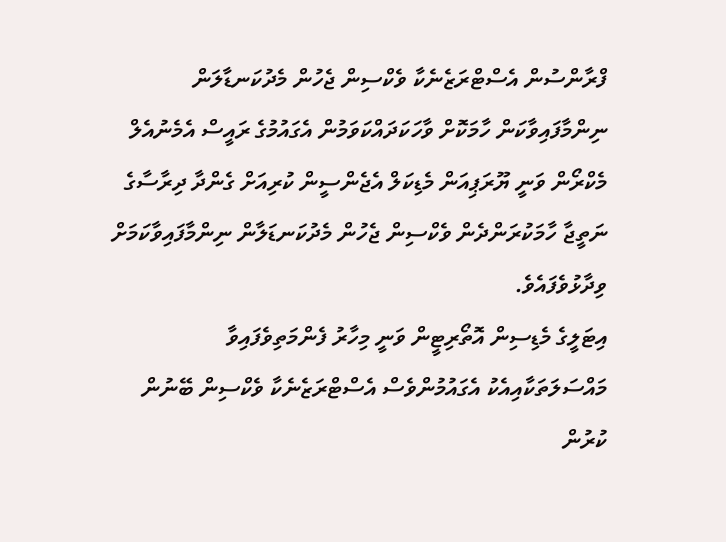ފްރާންސުން އެސްޓްރަޒެނެކާ ވެކްސިން ޖެހުން މެދުކަނޑާލަން ނިންމާފައިވާކަން ހާމަކޮށް ވާހަކަދައްކަވަމުން އެގައުމުގެ ރައީސް އެމެނުއެލް މެކްރޯން ވަނީ ޔޫރަޕިއަން މެޑިކަލް އެޖެންސީން ކުރިއަށް ގެންދާ ދިރާސާގެ ނަތީޖާ ހާމަކުރަންދެން ވެކްސިން ޖެހުން މެދުކަނޑަލާން ނިންމާފައިވާކަމަށް ވިދާޅުވެފައެވެ.
އިޓަލީގެ މެޑިސިން އޮތޯރިޓީން ވަނީ މިހާރު ފެންމަތިވެފައިވާ މައްސަލަތަކާއިއެކު އެގައުމުންވެސް އެސްޓްރަޒެނެކާ ވެކްސިން ބޭނުން ކުރުން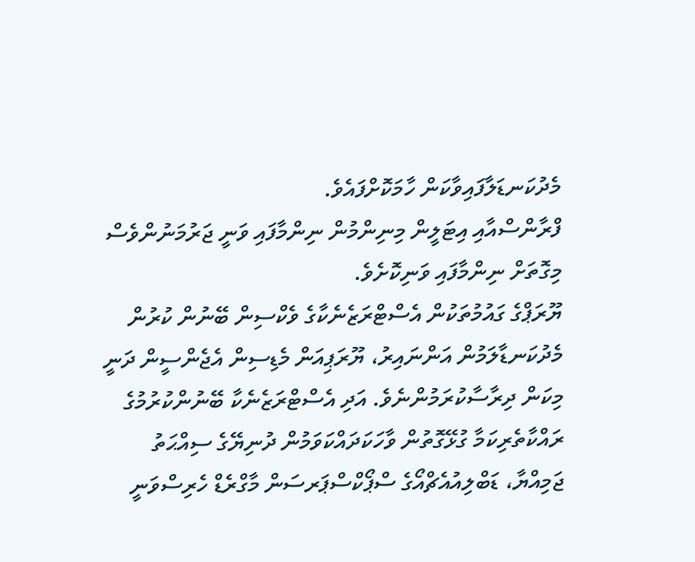މެދުކަނޑަލާފައިވާކަން ހާމަކޮށްފައެވެ.
ފްރާންސްއާއި އިޓަލީން މިނިންމުން ނިންމާފައި ވަނީ ޖަރުމަނުންވެސް މިގޮތަށް ނިންމާފައި ވަނިކޮށެވެ.
ޔޫރަޕްގެ ގައުމުތަކުން އެސްޓްރަޒެނެކާގެ ވެކްސިން ބޭނުން ކުރުން މެދުކަނޑާލަމުން އަންނައިރު، ޔޫރަޕިއަން މެޑިސިން އެޖެންސީން ދަނީ މިކަން ދިރާސާކުރަމުންނެވެ. އަދި އެސްޓްރަޒެނެކާ ބޭނުންކުރުމުގެ ރައްކާތެރިކަމާ ގުޅޭގޮތުން ވާހަކަދައްކަވަމުން ދުނިޔޭގެ ސިއްޙަތު ޖަމިއްޔާ، ޑަބްލިއުއެޗްއޯގެ ސްޕޯކްސްޕަރސަން މާގްރެޑް ހެރިސްވަނީ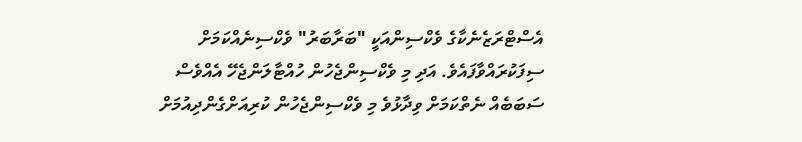އެސްޓްރަޒެނެކާގެ ވެކްސިންއަކީ "ބަރާބަރު" ވެކްސިނެއްކަމަށް ސިފަކުރައްވާފައެވެ. އަދި މި ވެކްސިންޖެހުން ހުއްޓާލަންޖެހޭ އެއްވެސް ސަބަބެއް ނެތްކަމަށް ވިދާޅުވެ މި ވެކްސިންޖެހުން ކުރިއަށްގެންދިއުމަށް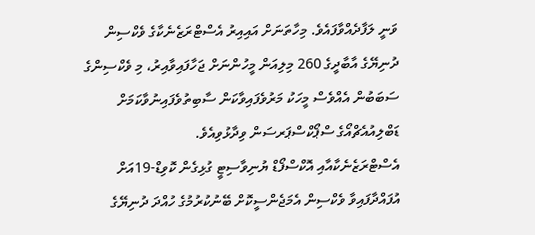ވަނީ ލަފާދެއްވާފައެވެ. މިހާތަނަށް އައިއިރު އެސްޓްރަޒެނެކާގެ ވެކްސިން ދުނިޔޭގެ އާބާދީގެ 260 މިލިއަން މީހުންނަށް ޖަހާފައިވާއިރު، މި ވެކްސިންގެ ސަބަބުން އެއްވެސް މީހަކު މަރުވެފައިވާކަން ސާބިތުވެފައިނުވާކަމަށް ޑަބްލިއުއެޗްއޯގެ ސްޕޯކްސްޕަރސަން ވިދާޅުވިއެވެ.
އެސްޓްރަޒެނެކާއާއި އޮކްސްފޯޑް ޔުނިވާސިޓީ ގުޅިގެން ކޮވިޑް-19އަށް އުފައްދާފައިވާ ވެކްސިން އެމަޖެންސީކޮށް ބޭނުކުރުމުގެ ހުއްދަ ދުނިޔޭގެ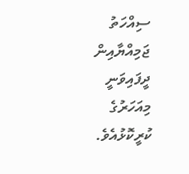ސިއްހަތު ޖަމިއްޔާއިން ދީފައިވަނީ މިއަހަރުގެ ކުރީކޮޅުއެވެ.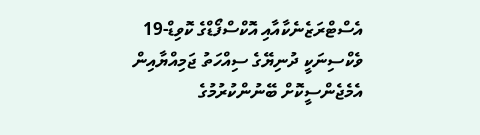އެސްޓްރަޒެނެކާއާއި އޮކްސްފޯޑްގެ ކޮވިޑް-19 ވެކްސިނަކީ ދުނިޔޭގެ ސިއްހަތު ޖަމިއްޔާއިން އެމެޖެންސީކޮށް ބޭނުންކުރުމުގެ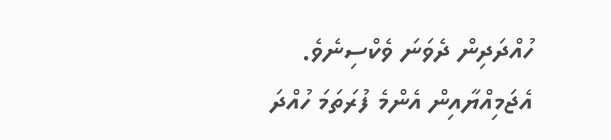ހުއްދަދިން ދެވަނަ ވެކްސިނެވެ. އެޖަމިއްޔާއިން އެންމެ ފުރަތަމަ ހުއްދަ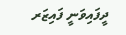ދީފައިވަނީ ފައިޒަރ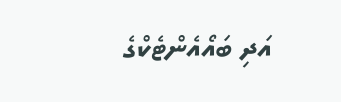އަދި ބައޯއެންޓެކްގެ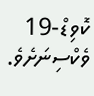ކޮވިޑް-19 ވެކްސިނަށެވެ.